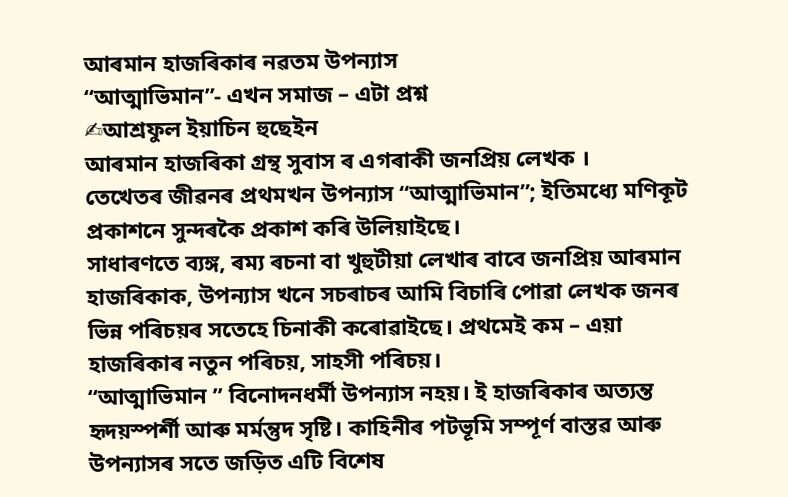আৰমান হাজৰিকাৰ নৱতম উপন্যাস
“আত্মাভিমান”- এখন সমাজ – এটা প্ৰশ্ন
✍আশ্ৰফুল ইয়াচিন হুছেইন
আৰমান হাজৰিকা গ্ৰন্থ সুবাস ৰ এগৰাকী জনপ্ৰিয় লেখক ।
তেখেতৰ জীৱনৰ প্ৰথমখন উপন্যাস “আত্মাভিমান”; ইতিমধ্যে মণিকূট প্ৰকাশনে সুন্দৰকৈ প্ৰকাশ কৰি উলিয়াইছে।
সাধাৰণতে ব্যঙ্গ, ৰম্য ৰচনা বা খুহুটীয়া লেখাৰ বাবে জনপ্ৰিয় আৰমান হাজৰিকাক, উপন্যাস খনে সচৰাচৰ আমি বিচাৰি পোৱা লেখক জনৰ ভিন্ন পৰিচয়ৰ সতেহে চিনাকী কৰোৱাইছে। প্ৰথমেই কম – এয়া হাজৰিকাৰ নতুন পৰিচয়, সাহসী পৰিচয়।
“আত্মাভিমান ” বিনোদনধৰ্মী উপন্যাস নহয়। ই হাজৰিকাৰ অত্যন্ত হৃদয়স্পৰ্শী আৰু মৰ্মন্তুদ সৃষ্টি। কাহিনীৰ পটভূমি সম্পূৰ্ণ বাস্তৱ আৰু উপন্যাসৰ সতে জড়িত এটি বিশেষ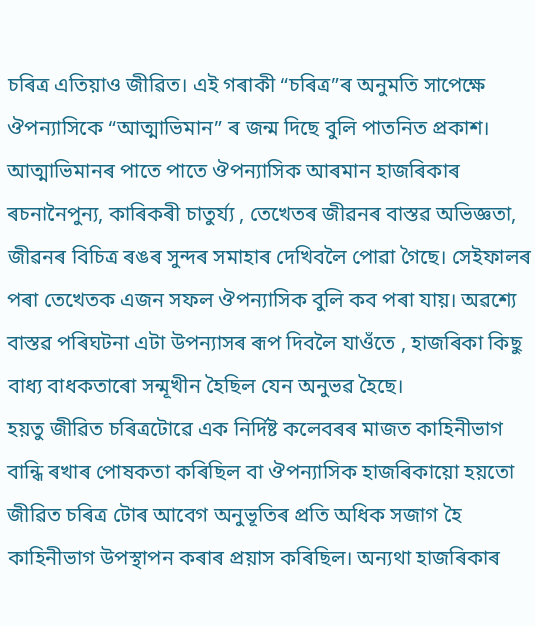চৰিত্ৰ এতিয়াও জীৱিত। এই গৰাকী “চৰিত্ৰ”ৰ অনুমতি সাপেক্ষে ঔপন্যাসিকে “আত্মাভিমান” ৰ জন্ম দিছে বুলি পাতনিত প্ৰকাশ। আত্মাভিমানৰ পাতে পাতে ঔপন্যাসিক আৰমান হাজৰিকাৰ ৰচনানৈপুন্য, কাৰিকৰী চাতুৰ্য্য , তেখেতৰ জীৱনৰ বাস্তৱ অভিজ্ঞতা, জীৱনৰ বিচিত্ৰ ৰঙৰ সুন্দৰ সমাহাৰ দেখিবলৈ পোৱা গৈছে। সেইফালৰ পৰা তেখেতক এজন সফল ঔপন্যাসিক বুলি কব পৰা যায়। অৱশ্যে বাস্তৱ পৰিঘটনা এটা উপন্যাসৰ ৰূপ দিবলৈ যাওঁতে , হাজৰিকা কিছু বাধ্য বাধকতাৰো সন্মূখীন হৈছিল যেন অনুভৱ হৈছে।
হয়তু জীৱিত চৰিত্ৰটোৱে এক নিৰ্দিষ্ট কলেবৰৰ মাজত কাহিনীভাগ বান্ধি ৰখাৰ পোষকতা কৰিছিল বা ঔপন্যাসিক হাজৰিকায়ো হয়তো জীৱিত চৰিত্ৰ টোৰ আবেগ অনুভূতিৰ প্ৰতি অধিক সজাগ হৈ কাহিনীভাগ উপস্থাপন কৰাৰ প্ৰয়াস কৰিছিল। অন্যথা হাজৰিকাৰ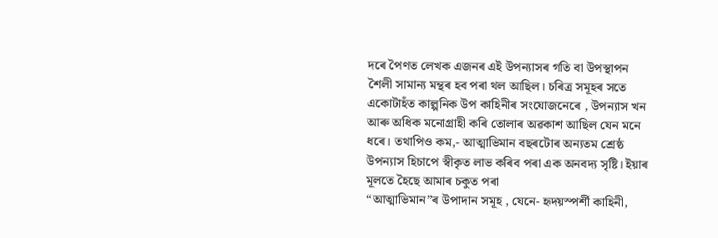দৰে পৈণত লেখক এজনৰ এই উপন্যাসৰ গতি বা উপস্থাপন শৈলী সামান্য মন্থৰ হব পৰা থল আছিল। চৰিত্ৰ সমূহৰ সতে একোটাহঁত কাল্পনিক উপ কাহিনীৰ সংযোজনেৰে , উপন্যাস খন আৰু অধিক মনোগ্ৰাহী কৰি তোলাৰ অৱকাশ আছিল যেন মনে ধৰে। তথাপিও কম,- আত্মাভিমান বছৰটোৰ অন্যতম শ্ৰেষ্ঠ উপন্যাস হিচাপে স্বীকৃত লাভ কৰিব পৰা এক অনবদ্য সৃষ্টি। ইয়াৰ মূলতে হৈছে আমাৰ চকুত পৰা
“আত্মাভিমান”ৰ উপাদান সমূহ , যেনে- হৃদয়স্পৰ্শী কাহিনী,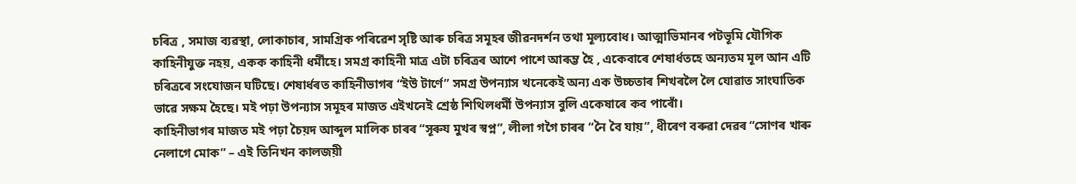চৰিত্ৰ , সমাজ ব্যৱস্থা, লোকাচাৰ, সামগ্ৰিক পৰিৱেশ সৃষ্টি আৰু চৰিত্ৰ সমূহৰ জীৱনদৰ্শন তথা মূল্যবোধ। আত্মাভিমানৰ পটভূমি যৌগিক কাহিনীযুক্ত নহয়, একক কাহিনী ধৰ্মীহে। সমগ্ৰ কাহিনী মাত্ৰ এটা চৰিত্ৰৰ আশে পাশে আৰম্ভ হৈ , একেবাৰে শেষাৰ্ধতহে অন্যতম মূল আন এটি চৰিত্ৰৰে সংযোজন ঘটিছে। শেষাৰ্ধৰত কাহিনীভাগৰ “ইউ টাৰ্ণে” সমগ্ৰ উপন্যাস খনেকেই অন্য এক উচ্চতাৰ শিখৰলৈ লৈ যোৱাত সাংঘাতিক ভাৱে সক্ষম হৈছে। মই পঢ়া উপন্যাস সমূহৰ মাজত এইখনেই শ্ৰেষ্ঠ শিথিলধৰ্মী উপন্যাস বুলি একেষাৰে কব পাৰোঁ।
কাহিনীভাগৰ মাজত মই পঢ়া চৈয়দ আব্দুল মালিক চাৰৰ “সূৰুয মুখৰ স্বপ্ন”, লীলা গগৈ চাৰৰ “নৈ বৈ যায়”, ধীৰেণ বৰুৱা দেৱৰ “সোণৰ খাৰু নেলাগে মোক” – এই তিনিখন কালজয়ী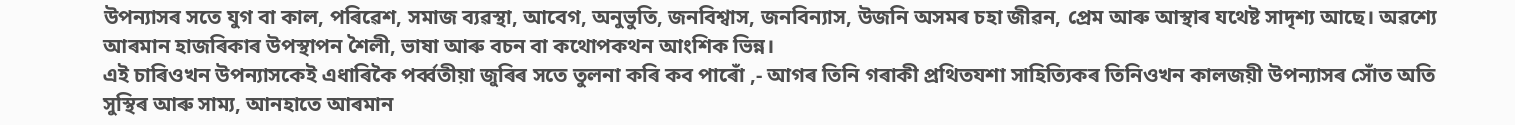উপন্যাসৰ সতে যুগ বা কাল, পৰিৱেশ, সমাজ ব্যৱস্থা, আবেগ, অনুভুতি, জনবিশ্বাস, জনবিন্যাস, উজনি অসমৰ চহা জীৱন, প্ৰেম আৰু আস্থাৰ যথেষ্ট সাদৃশ্য আছে। অৱশ্যে আৰমান হাজৰিকাৰ উপস্থাপন শৈলী, ভাষা আৰু বচন বা কথোপকথন আংশিক ভিন্ন।
এই চাৰিওখন উপন্যাসকেই এধাৰিকৈ পৰ্ব্বতীয়া জুৰিৰ সতে তুলনা কৰি কব পাৰোঁ ,- আগৰ তিনি গৰাকী প্ৰথিতযশা সাহিত্যিকৰ তিনিওখন কালজয়ী উপন্যাসৰ সোঁত অতি সুস্থিৰ আৰু সাম্য, আনহাতে আৰমান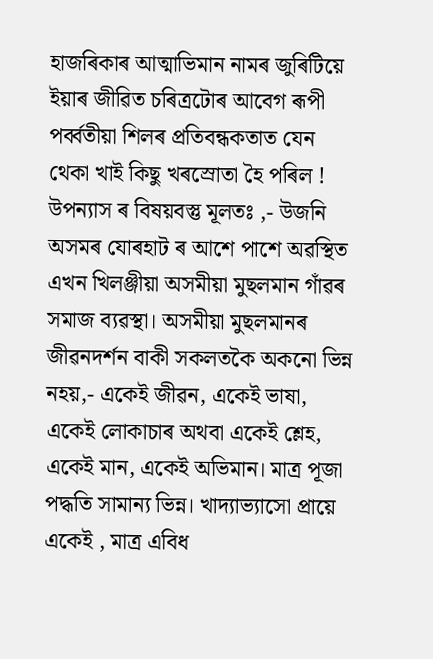হাজৰিকাৰ আত্মাভিমান নামৰ জুৰিটিয়ে ইয়াৰ জীৱিত চৰিত্ৰটোৰ আবেগ ৰূপী পৰ্ব্বতীয়া শিলৰ প্ৰতিবন্ধকতাত যেন থেকা খাই কিছু খৰস্ৰোতা হৈ পৰিল !
উপন্যাস ৰ বিষয়বস্তু মূলতঃ ,- উজনি অসমৰ যোৰহাট ৰ আশে পাশে অৱস্থিত এখন খিলঞ্জীয়া অসমীয়া মুছলমান গাঁৱৰ সমাজ ব্যৱস্থা। অসমীয়া মুছলমানৰ জীৱনদৰ্শন বাকী সকলতকৈ অকনো ভিন্ন নহয়,- একেই জীৱন, একেই ভাষা, একেই লোকাচাৰ অথবা একেই শ্লেহ, একেই মান, একেই অভিমান। মাত্ৰ পূজা পদ্ধতি সামান্য ভিন্ন। খাদ্যাভ্যাসো প্ৰায়ে একেই , মাত্ৰ এবিধ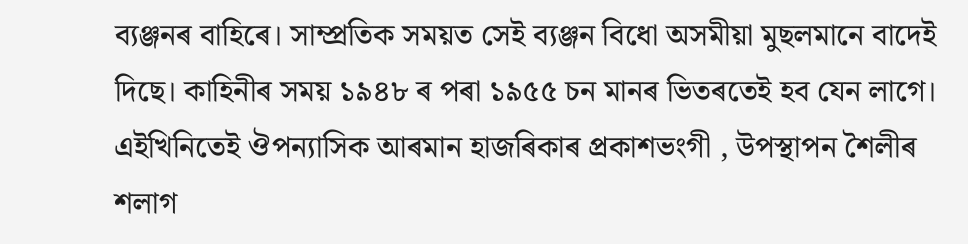ব্যঞ্জনৰ বাহিৰে। সাম্প্ৰতিক সময়ত সেই ব্যঞ্জন বিধো অসমীয়া মুছলমানে বাদেই দিছে। কাহিনীৰ সময় ১৯৪৮ ৰ পৰা ১৯৫৫ চন মানৰ ভিতৰতেই হব যেন লাগে। এইখিনিতেই ঔপন্যাসিক আৰমান হাজৰিকাৰ প্ৰকাশভংগী , উপস্থাপন শৈলীৰ শলাগ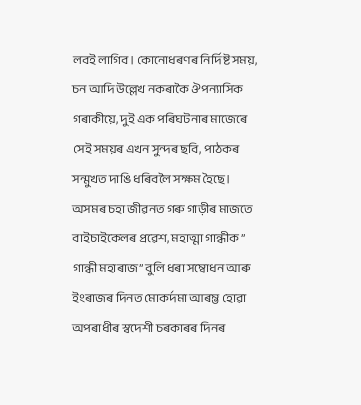লবই লাগিব। কোনোধৰণৰ নিৰ্দিষ্ট সময়, চন আদি উল্লেখ নকৰাকৈ ঔপন্যাসিক গৰাকীয়ে, দুই এক পৰিঘটনাৰ মাজেৰে সেই সময়ৰ এখন সুন্দৰ ছবি, পাঠকৰ সন্মুখত দাঙি ধৰিবলৈ সক্ষম হৈছে। অসমৰ চহা জীৱনত গৰু গাড়ীৰ মাজতে বাইচাইকেলৰ প্ৰৱেশ, মহাত্মা গান্ধীক ” গান্ধী মহাৰাজ” বুলি ধৰা সম্বোধন আৰু ইংৰাজৰ দিনত মোকৰ্দমা আৰম্ভ হোৱা অপৰাধীৰ স্বদেশী চৰকাৰৰ দিনৰ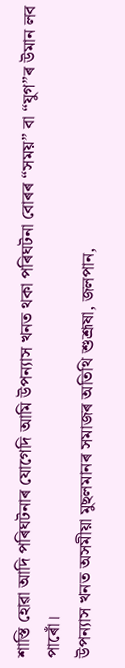শাস্তি হোৱা আদি পৰিঘটনাৰ যোগেদি আমি উপন্যাস খনত থকা পৰিঘটনা বোৰৰ “সময়” বা “যুগ”ৰ উমান লব পাৰোঁ।
উপন্যাস খনত অসমীয়া মুছলমানৰ সমাজৰ অতিথি শুশ্ৰূষা, জলপান,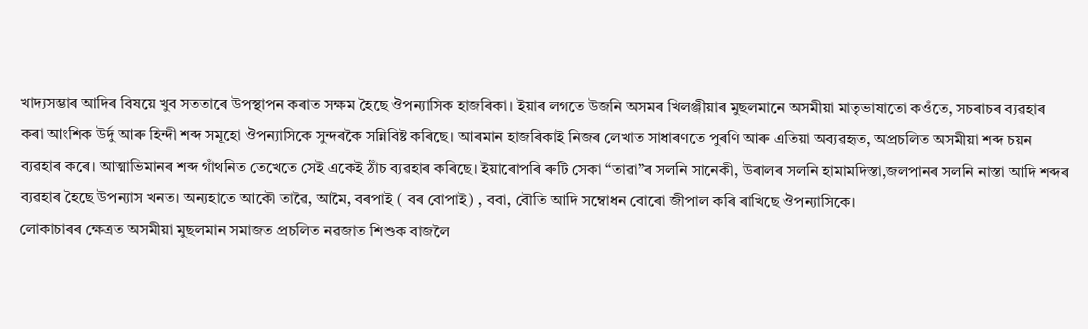খাদ্যসম্ভাৰ আদিৰ বিষয়ে খুব সততাৰে উপস্থাপন কৰাত সক্ষম হৈছে ঔপন্যাসিক হাজৰিকা। ইয়াৰ লগতে উজনি অসমৰ খিলঞ্জীয়াৰ মুছলমানে অসমীয়া মাতৃভাষাতো কওঁতে, সচৰাচৰ ব্যৱহাৰ কৰা আংশিক উৰ্দু আৰু হিন্দী শব্দ সমূহো ঔপন্যাসিকে সুন্দৰকৈ সন্নিবিষ্ট কৰিছে। আৰমান হাজৰিকাই নিজৰ লেখাত সাধাৰণতে পুৰণি আৰু এতিয়া অব্যৱহৃত, অপ্ৰচলিত অসমীয়া শব্দ চয়ন ব্যৱহাৰ কৰে। আত্মাভিমানৰ শব্দ গাঁথনিত তেখেতে সেই একেই ঠাঁচ ব্যৱহাৰ কৰিছে। ইয়াৰোপৰি ৰুটি সেকা “তাৱা”ৰ সলনি সানেকী, উৰালৰ সলনি হামামদিস্তা,জলপানৰ সলনি নাস্তা আদি শব্দৰ ব্যৱহাৰ হৈছে উপন্যাস খনত। অন্যহাতে আকৌ তাৱৈ, আমৈ, বৰপাই ( বৰ বোপাই) , ববা, বৌতি আদি সম্বোধন বোৰো জীপাল কৰি ৰাখিছে ঔপন্যাসিকে।
লোকাচাৰৰ ক্ষেত্ৰত অসমীয়া মুছলমান সমাজত প্ৰচলিত নৱজাত শিশুক বাজলৈ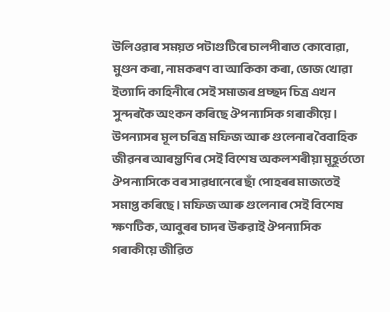উলিওৱাৰ সময়ত পটাগুটিৰে চালপীৰাত কোবোৱা, মুণ্ডন কৰা, নামকৰণ বা আকিকা কৰা, ভোজ খোৱা ইত্যাদি কাহিনীৰে সেই সমাজৰ প্ৰচ্ছদ চিত্ৰ এখন সুন্দৰকৈ অংকন কৰিছে ঔপন্যাসিক গৰাকীয়ে। উপন্যাসৰ মূল চৰিত্ৰ মফিজ আৰু গুলেনাৰ বৈবাহিক জীৱনৰ আৰম্ভণিৰ সেই বিশেষ অকলশৰীয়া মূহূৰ্ততো ঔপন্যাসিকে বৰ সাৱধানেৰে ছাঁ পোহৰৰ মাজতেই সমাপ্ত কৰিছে । মফিজ আৰু গুলেনাৰ সেই বিশেষ ক্ষণটিক, আবুৰৰ চাদৰ উৰুৱাই ঔপন্যাসিক গৰাকীয়ে জীৱিত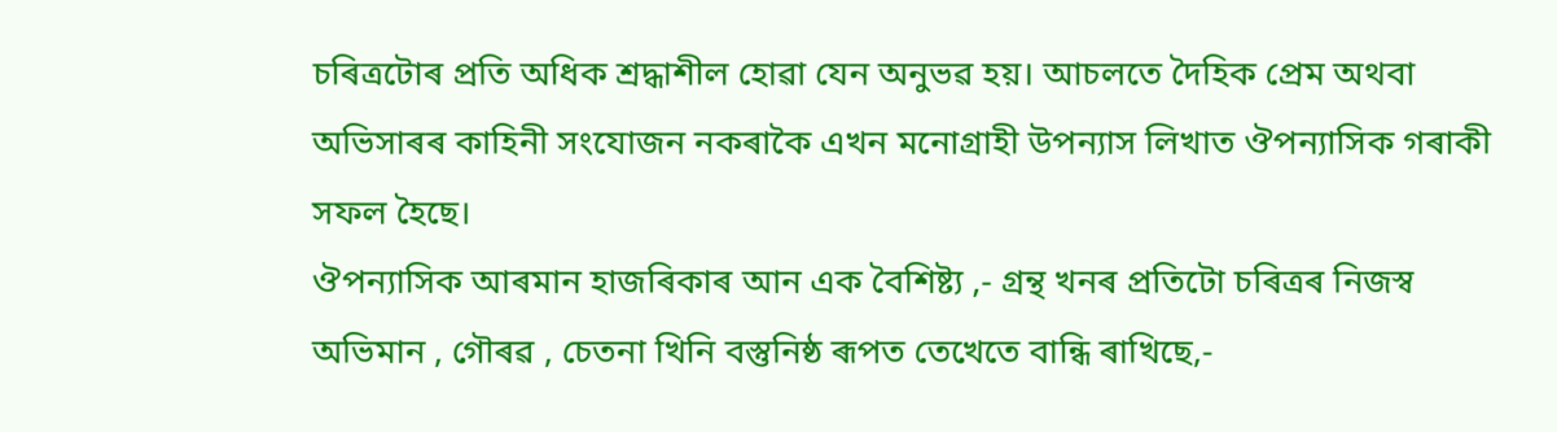চৰিত্ৰটোৰ প্ৰতি অধিক শ্ৰদ্ধাশীল হোৱা যেন অনুভৱ হয়। আচলতে দৈহিক প্ৰেম অথবা অভিসাৰৰ কাহিনী সংযোজন নকৰাকৈ এখন মনোগ্ৰাহী উপন্যাস লিখাত ঔপন্যাসিক গৰাকী সফল হৈছে।
ঔপন্যাসিক আৰমান হাজৰিকাৰ আন এক বৈশিষ্ট্য ,- গ্ৰন্থ খনৰ প্ৰতিটো চৰিত্ৰৰ নিজস্ব অভিমান , গৌৰৱ , চেতনা খিনি বস্তুনিষ্ঠ ৰূপত তেখেতে বান্ধি ৰাখিছে,-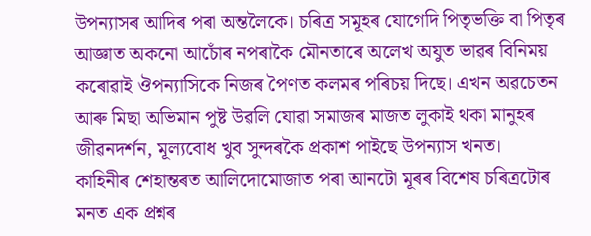উপন্যাসৰ আদিৰ পৰা অন্তলৈকে। চৰিত্ৰ সমূহৰ যোগেদি পিতৃভক্তি বা পিতৃৰ আজ্ঞাত অকনো আচোঁৰ নপৰাকৈ মৌনতাৰে অলেখ অযুত ভাৱৰ বিনিময় কৰোৱাই ঔপন্যাসিকে নিজৰ পৈণত কলমৰ পৰিচয় দিছে। এখন অৱচেতন আৰু মিছা অভিমান পুষ্ট উৱলি যোৱা সমাজৰ মাজত লুকাই থকা মানুহৰ জীৱনদৰ্শন, মূল্যবোধ খুব সুন্দৰকৈ প্ৰকাশ পাইছে উপন্যাস খনত।
কাহিনীৰ শেহান্তৰত আলিদোমোজাত পৰা আনটো মূৰৰ বিশেষ চৰিত্ৰটোৰ মনত এক প্ৰশ্নৰ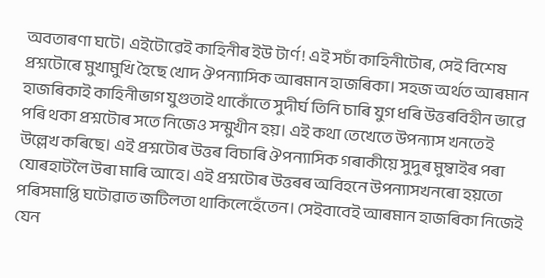অবতাৰণা ঘটে। এইটোৱেই কাহিনীৰ ইউ টাৰ্ণ ! এই সচাঁ কাহিনীটোৰ, সেই বিশেষ প্ৰশ্নটোৰে মুখামুখি হৈছে খোদ ঔপন্যাসিক আৰমান হাজৰিকা। সহজ অৰ্থত আৰমান হাজৰিকাই কাহিনীভাগ যুগুতাই থাকোঁতে সুদীৰ্ঘ তিনি চাৰি যুগ ধৰি উত্তৰবিহীন ভাৱে পৰি থকা প্ৰশ্নটোৰ সতে নিজেও সন্মুখীন হয়। এই কথা তেখেতে উপন্যাস খনতেই উল্লেখ কৰিছে। এই প্ৰশ্নটোৰ উত্তৰ বিচাৰি ঔপন্যাসিক গৰাকীয়ে সুদুৰ মুম্বাইৰ পৰা যোৰহাটলৈ উৰা মাৰি আহে। এই প্ৰশ্নটোৰ উত্তৰৰ অবিহনে উপন্যাসখনৰো হয়তো পৰিসমাপ্তি ঘটোৱাত জটিলতা থাকিলেহেঁতেন। সেইবাবেই আৰমান হাজৰিকা নিজেই যেন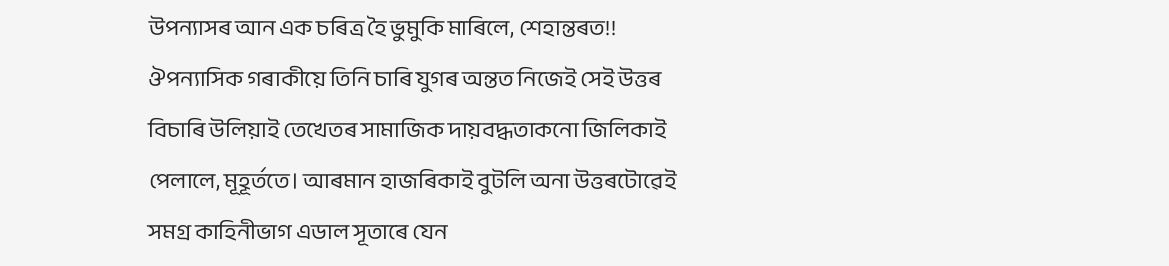উপন্যাসৰ আন এক চৰিত্ৰ হৈ ভুমুকি মাৰিলে, শেহান্তৰত!! ঔপন্যাসিক গৰাকীয়ে তিনি চাৰি যুগৰ অন্তত নিজেই সেই উত্তৰ বিচাৰি উলিয়াই তেখেতৰ সামাজিক দায়বদ্ধতাকনো জিলিকাই পেলালে, মূহূৰ্ততে। আৰমান হাজৰিকাই বুটলি অনা উত্তৰটোৱেই সমগ্ৰ কাহিনীভাগ এডাল সূতাৰে যেন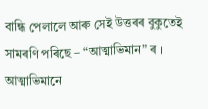বান্ধি পেলালে আৰু সেই উত্তৰৰ বুকুতেই সামৰণি পৰিছে – “আত্মাভিমান” ৰ ।
আত্মাভিমানে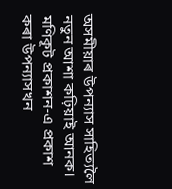অসমীয়াৰ উপন্যাস সাহিত্যলৈ নতুন আশা কঢ়িয়াই আনক। মণিকূট প্ৰকাশন-এ প্ৰকাশ কৰা উপন্যাসখন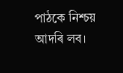পাঠকে নিশ্চয় আদৰি লব।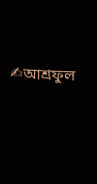✍আশ্ৰফুল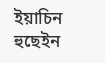ইয়াচিন হুছেইন